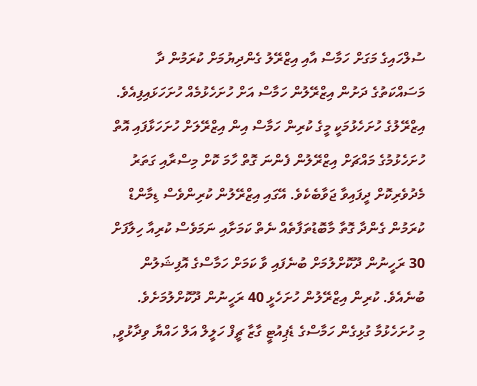ސުލްހައިގެ މަގަށް ހަމާސް އާއި އިޒްރޭލު ގެންދިޔުމަށް ކުރަމުން ދާ މަސައްކަތުގެ ދަށުން އިޒްރޭލުން ހަމާސް އަށް ހުށަހެޅުމެއް ހުށަހަޅައިފިއެވެ.
އިޒްރޭލުގެ ހުށަހެޅުމަކީ މީގެ ކުރިން ހަމާސް އިން އިޒްރޭލަށް ހުށަހަޅާފައި އޮތް ހުށަހެޅުމުގެ މައްޗަށް އިޒްރޭލުން ފެންނަ ގޮތް ހާމަ ކޮށް މިސްރާއި ގަތަރު މެދުވެރިކޮށް ދީފައިވާ ޖަވާބެކެވެ. އޭގައި އިޒްރޭލުން ކުރިންވެސް ޑިމާންޑް ކުރަމުން ގެންދާ ގޮތާ މާބޮޑުތަފާތެއް ނެތް ކަމަށާއި ނަމަވެސް ކުރިއާ ހިލާފަށް 30 ރަހީނުން ދޫކޮށްލުމަށް ބުނެފައި ވާ ކަމަށް ހަމާސްގެ އޮފިޝަލުން ބުނެއެވެ. ކުރިން އިޒްރޭލުން ހުށަހެޅީ 40 ރަހީނުން ދޫކޮށްލުމަށެވެ.
މި ހުށަހެޅުމާ ގުޅިގެން ހަމާސްގެ ޑެޕިއުޓީ ގާޒާ ޗީފް ހަލީލް އަލް ހައްޔާ ވިދާޅުވީ,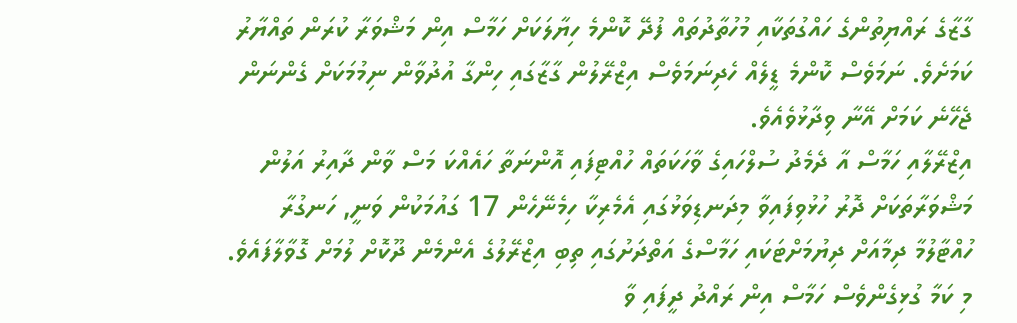ގާޒާގެ ރައްޔިތުންގެ ހައްގުތަކާއި މުހުތާދުތައް ފުދޭ ކޮންމެ ހިޔާލަކަށް ހަމާސް އިން މަޝްވަރާ ކުރަން ތައްޔާރު ކަމަށެވެ. ނަމަވެސް ކޮންމެ ޑީލެއް ހެދިނަމަވެސް އިޒްރޭލުން ގާޒާގައި ހިންގާ އުދުވާން ނިމުމަކަށް ގެންނަން ޖެހޭނެ ކަމަށް އޭނާ ވިދާޅުވެއެވެ.
އިޒްރޭލާއި ހަމާސް އާ ދެމެދު ސުލްހައިގެ ވާހަކަތައް ހުއްޓިފައި އޮންނަތާ ހައެއްކަ މަސް ވާން ދާއިރު އަލުން މަޝްވަރާތަކަށް ދޮރު ހުޅުވިފައިވާ މިދަނޑިވަޅުގައި އެމެރިކާ ހިމެނޭހެން 17 ގައުމަކުން ވަނީ, ހަނގުރާ ހުއްޓާލުމާ ދިމާއަށް ދިޔުމަށްޓަކައި ހަމާސްގެ އަތްދަށުގައި ތިބި އިޒްރޭލުގެ އެންމެން ދޫކޮށް ލުމަށް ގޮވާލާފައެވެ.
މި ކަމާ ގުޅިގެންވެސް ހަމާސް އިން ރައްދު ދީފައި ވާ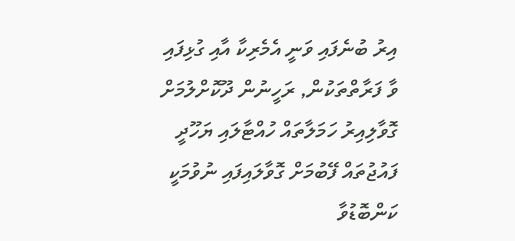އިރު ބުނެފައި ވަނީ އެމެރިކާ އާއި ގުޅިފައި ވާ ފަރާތްތަކުން, ރަހީނުން ދޫކޮށްލުމަށް ގޮވާލިއިރު ހަމަލާތައް ހުއްޓާލައި ޔަހޫދީ ފައުޖުތައް ފޭބުމަށް ގޮވާލައިފައި ނުވުމަކީ ކަންބޮޑުވާ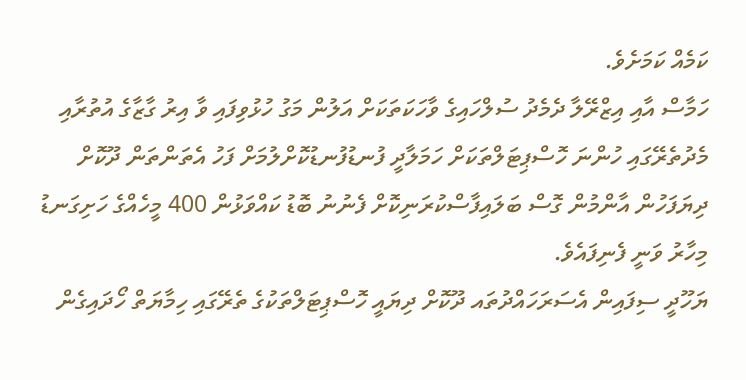ކަމެއް ކަމަށެވެ.
ހަމާސް އާއި އިޒްރޭލާ ދެމެދު ސުލްހައިގެ ވާހަކަތަކަށް އަލުން މަގު ހުޅުވިފައި ވާ އިރު ގާޒާގެ އުތުރާއި މެދުތެރޭގައި ހުންނަ ހޮސްޕިޓަލްތަކަށް ހަމަލާދީ ފުނޑުފުނޑުކޮށްލުމަށް ފަހު އެތަންތަން ދޫކޮށް ދިޔަފަހުން އާންމުން ގޮސް ބަލައިފާސްކުރަނިކޮށް ފެނުނު ބޮޑު ކައްވަޅުން 400 މީހެއްގެ ހަށިގަނޑު މިހާރު ވަނީ ފެނިފައެވެ.
ޔަހޫދީ ސިފައިން އެސަރަހައްދުތައ ދޫކޮށް ދިޔައީ ހޮސްޕިޓަލްތަކުގެ ތެރޭގައި ހިމާޔަތް ހޯދައިގެން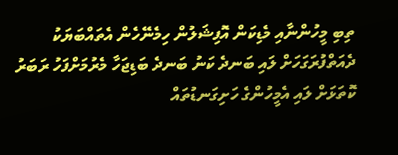ތިބި މީހުންނާއި މެޑިކަން އޮފިޝަލުން ހިމެނޭހެން އެތައްބަޔަކު ދެއަތްފުރަގަހަށް ލައި ބަނދެ ކަނު ބަނދެ ބަޑިޖަހާ މެރުމަށްފަހު ރަބަރު ކޮތަޅަށް ލައި އެމީހުންގެ ހަށިގަނޑުތައް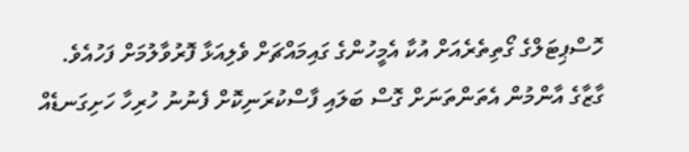ހޮސްޕިޓަލްގެ ގޯތިތެރެއަށް އުކާ އެމީހުންގެ ގައިމައްޗަށް ވެލިއަޅާ ފޮރުވާލުމަށް ފަހުއެވެ.
ގާޒާގެ އާންމުން އެތަންތަނަށް ގޮސް ބަލައި ފާސްކުރަނިކޮށް ފެނުނު ހުރިހާ ހަށިގަނޑެއް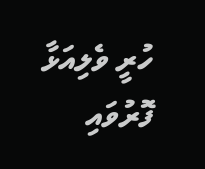ހުރީ ވެލިއަޅާ ފޮރުވައި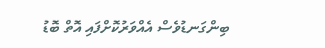ބިންގަނޑުވެސް އެއްވަރުކޮށްފައި އޮތް ބޮޑު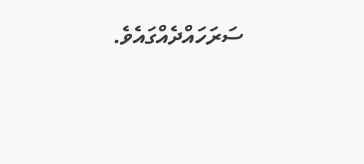ސަރަހައްދެއްގައެވެ.